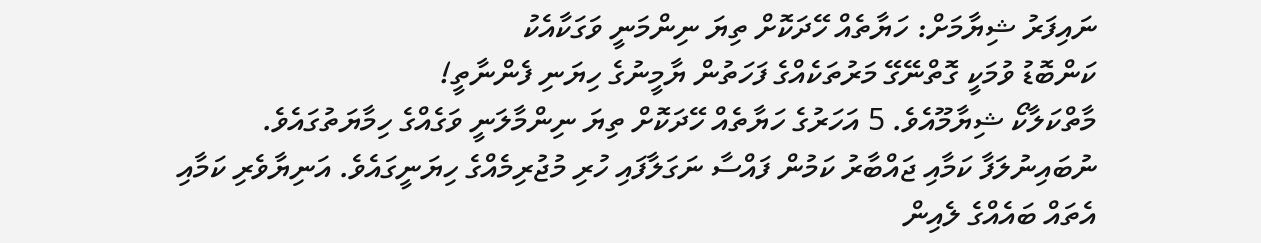ނައިފަރު ޝިޔާމަށް: ހަޔާތެއް ހޭދަކޮށް ތިޔަ ނިންމަނީ ވަގަކާއެކު
ކަންބޮޑު ވުމަކީ ގޮތްނޭގޭ މަރުތަކެއްގެ ފަހަތުން ޔާމީނުގެ ހިޔަނި ފެންނާތީ!
މާތްކަލާކޯ ޝިޔާމޫއެވެ. 5 އަހަރުގެ ހަޔާތެއް ހޭދަކޮށް ތިޔަ ނިންމާލަނީ ވަގެއްގެ ހިމާޔަތުގައެވެ. ނުބައިނުލަފާ ކަމާއި ޖައްބާރު ކަމުން ފައްސާ ނަގަލާފައި ހުރި މުޖުރިމެއްގެ ހިޔަނީގައެވެ. އަނިޔާވެރި ކަމާއި އެތައް ބައެއްގެ ލެއިން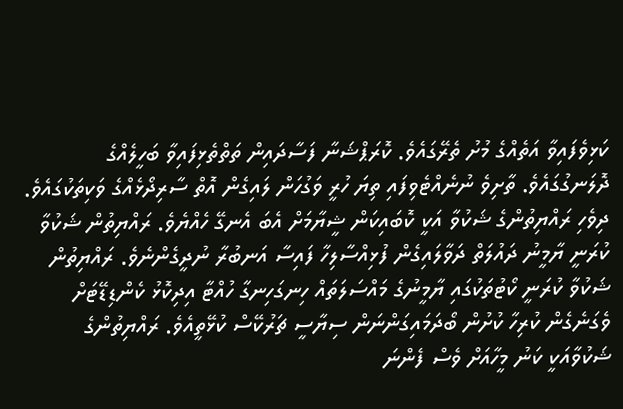ކަޅިވެފައިވާ އަތެއްގެ މުށު ތެރޭގައެވެ. ކޮރަޕްޝަނާ ފަސާދައިން ތަތްތެޅިފައިވާ ބަހީލެއްގެ ދޮލަނގުގައެވެ. ތާށިވެ ނުނެއްޓެވިފައި ތިޔަ ހުރީ ވަގުހަން ލައިގެން އޮތް ސާރިދޯޅެއްގެ ވަކިތަކުގައެވެ.
ދިވެހި ރައްޔިތުންގެ ޝަކުވާ އަކީ ކޮބައިކަން ޝީޔާމަށް އެބަ އެނގޭ ހެއްޔެވެ. ރައްޔިތުން ޝަކުވާ ކުރަނީ ޔާމީނު ދައުލަތް ދަވާލައިގެން ފުޅިއްސާލިހާ ފައިސާ އަނބުރާ ނުދީގެންނެވެ. ރައްޔިތުން ޝަކުވާ ކުރަނީ ކޯޓުތަކުގައި ޔާމީނުގެ މައްސަލަތައް ހިނގަހިނގާ ހުއްޓާ އިދިކޮޅު ކެންޑިޑޭޓަށް ވެގަނެގެން ކުރިހާ ކުށުން ބޯދަމައިގަންނަން ސިޔާސީ ޗަރުކޭސް ކުޅޭތީއެވެ. ރައްޔިތުންގެ ޝަކުވާއަކީ ކަނު މީހާއަށް ވެސް ފެންނަ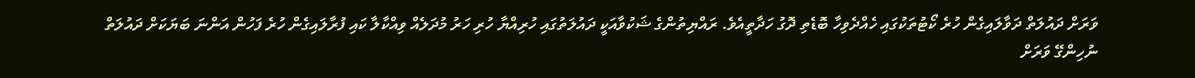ވަރަށް ދައުލަތް ދަވާލައިގެން ހުރެ ކޯޓުތަކުގައި ހެއްދެވިހާ ބޮޑެތި ދޮގު ހަދާތީއެވެ. ރައްޔިތުންގެ ޝަކުވާއަކީ ދައުލަތުގައި ހުރިއްޔާ ހުރި ހަރު މުދަލެއް ވިއްކާލާ ކައި ފުރާލައިގެން ހުރެ ފަހުން އަންނަ ބަޔަކަށް ދައުލަތް ނުހިންގޭ ވަރަށް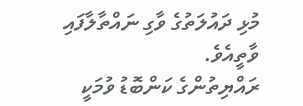މުޅި ދައުލަތުގެ ވާގި ނައްތާލާފައި ވާތީއެވެ.
ރައްޔިތުންގެ ކަންބޮޑު ވުމަކީ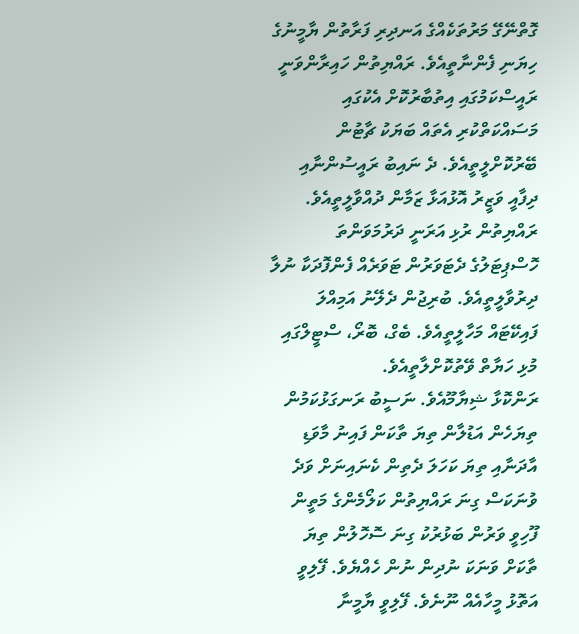ގޮތްނޭގޭ މަރުތަކެއްގެ އަނދިރި ފަރާތުން ޔާމީނުގެ ހިޔަނި ފެންނާތީއެވެ. ރައްޔިތުން ހައިރާންވަނީ ރައީސްކަމުގައި އިތުބާރުކޮށް އެކުގައި މަސައްކަތްކުރި އެތައް ބަޔަކު ޗާޓުން ބޭރުކޮށްލީތީއެވެ. ދެ ނައިބު ރައީސުންނާއި ދިފާއީ ވަޒީރު އޮޅުއަޅާ ޒަމާން ދުއްވާލީތީއެވެ.
ރައްޔިތުން ރުޅި އަރަނީ ދަރުމަވަންތަ ހޮސްޕިޓަލުގެ ދެޓަވަރުން ޓަވަރެއް ފެންފޮދަކާ ނުލާ ދިރުވާލީތީއެވެ. ބުރިޖުން ދެލޭނު އަމިއްލަ ފައިކޭޓައް މަހާލީތީއެވެ. ބެގް، ބޮރޯ، ސްޓީލްގައި މުޅި ހަޔާތް ވޭތުކޮށްލާތީއެވެ.
ރަންކޮޅާ ޝިޔާމޫއެވެ. ނަސީބު ރަނގަޅުކަމުން ތިޔަހެން އަޑުލާން ތިޔަ ތާކަން ފައިނު މާވަޑި އާދަނާއި ތިޔަ ކަހަލަ ދެތިން ކެނައިނަށް ވަދެ ވުނަކަސް ގިނަ ރައްޔިތުން ކަލޯމެންގެ މަތީން ފޫހިވީ ވަރުން ބަޅުރުކު ގިނަ ސޮހޮލުން ތިޔަ ތާކަށް ވަނަކަ ނުދިން ނުން ހެއްޔެވެ. ފޭލިވީ އަތޮޅު މީހާއެއް ނޫނެވެ. ފޭލިވީ ޔާމީނާ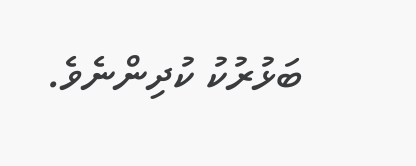ބަޅުރުކު ކުދިންނެވެ.